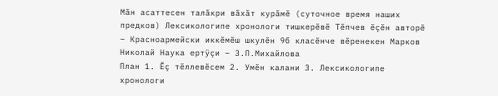Мăн асаттесен талăкри вăхăт курăмĕ (суточное время наших предков) Лексикологипе хронологи тишкерĕвĕ Тĕпчев ĕçĕн авторĕ – Красноармейски иккĕмĕш шкулĕн 9б класĕнче вĕренекен Марков Николай Наука ертÿçи – З.П.Михайлова
План 1. Ĕç тĕллевĕсем 2. Умĕн калани 3. Лексикологипе хронологи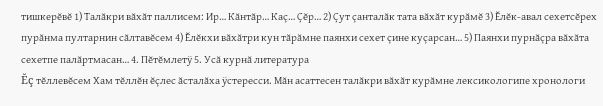тишкерĕвĕ 1) Талăкри вăхăт паллисем: Ир… Кăнтăр… Каç… Çĕр… 2) Çут çанталăк тата вăхăт курăмĕ 3) Ĕлĕк-авал сехетсĕрех пурăнма пултарнин сăлтавĕсем 4) Ĕлĕкхи вăхăтри кун тăрăмне паянхи сехет çине куçарсан… 5) Паянхи пурнăçра вăхăта сехетпе палăртмасан… 4. Пĕтĕмлетÿ 5. Усă курнă литература
Ĕç тĕллевĕсем Хам тĕллĕн ĕçлес ăсталăха ÿстересси. Мăн асаттесен талăкри вăхăт курăмне лексикологипе хронологи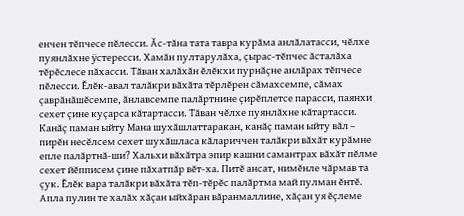енчен тĕпчесе пĕлесси. Ăс-тăна тата тавра курăма анлăлатасси, чĕлхе пуянлăхне ÿстересси. Хамăн пултарулăха, çырас-тĕпчес ăсталăха тĕрĕслесе пăхасси. Тăван халăхăн ĕлĕкхи пурнăçне анлăрах тĕпчесе пĕлесси. Ĕлĕк-авал талăкри вăхăта тĕрлĕрен сăмахсемпе, сăмах çаврăнăшĕсемпе, ăнлавсемпе палăртнине çирĕплетсе парасси, паянхи сехет çине куçарса кăтартасси. Тăван чĕлхе пуянлăхне кăтартасси.
Канăç паман ыйту Мана шухăшлаттаракан, канăç паман ыйту вăл – пирĕн несĕлсем сехет шухăшласа кăлариччен талăкри вăхăт курăмне епле палăртнă-ши? Хальхи вăхăтра эпир кашни самантрах вăхăт пĕлме сехет йĕпписем çине пăхатпăр вĕт-ха. Питĕ ансат, нимĕнле чăрмав та çук. Ĕлĕк вара талăкри вăхăта тĕп-тĕрĕс палăртма май пулман ĕнтĕ. Апла пулин те халăх хăçан ыйхăран вăранмаллине, хăçан уя ĕçлеме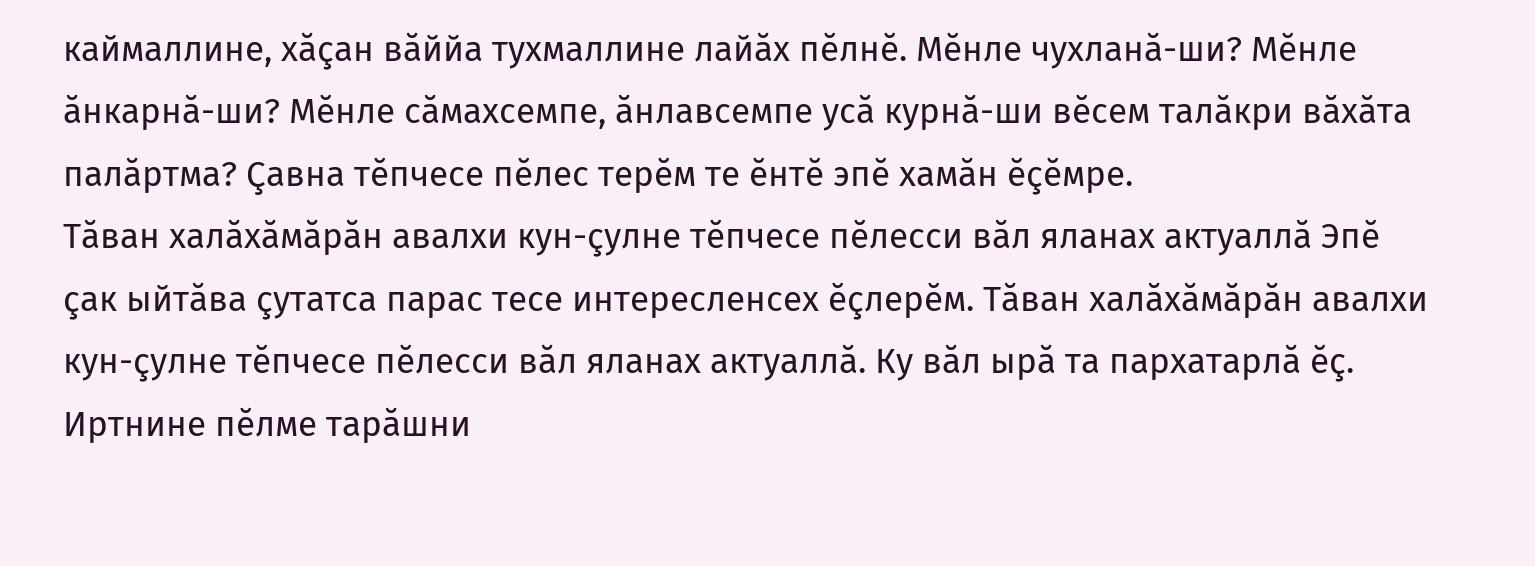каймаллине, хăçан вăййа тухмаллине лайăх пĕлнĕ. Мĕнле чухланă-ши? Мĕнле ăнкарнă-ши? Мĕнле сăмахсемпе, ăнлавсемпе усă курнă-ши вĕсем талăкри вăхăта палăртма? Çавна тĕпчесе пĕлес терĕм те ĕнтĕ эпĕ хамăн ĕçĕмре.
Тăван халăхăмăрăн авалхи кун-çулне тĕпчесе пĕлесси вăл яланах актуаллă Эпĕ çак ыйтăва çутатса парас тесе интересленсех ĕçлерĕм. Тăван халăхăмăрăн авалхи кун-çулне тĕпчесе пĕлесси вăл яланах актуаллă. Ку вăл ырă та пархатарлă ĕç. Иртнине пĕлме тарăшни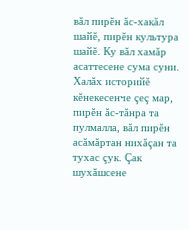вăл пирĕн ăс-хакăл шайĕ, пирĕн культура шайĕ. Ку вăл хамăр асаттесене сума суни. Халăх историйĕ кĕнекесенче çеç мар, пирĕн ăс-тăнра та пулмалла, вăл пирĕн асăмăртан нихăçан та тухас çук. Çак шухăшсене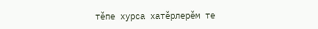тĕпе хурса хатĕрлерĕм те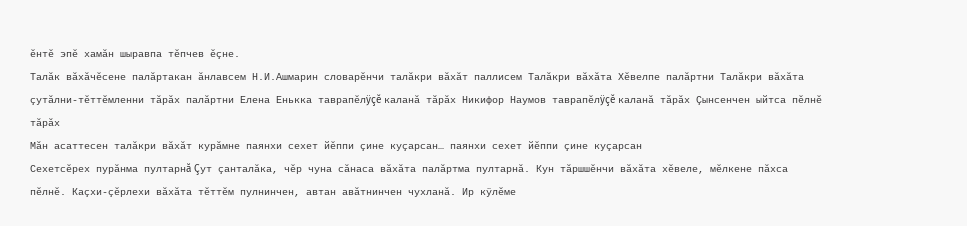ĕнтĕ эпĕ хамăн шыравпа тĕпчев ĕçне.
Талăк вăхăчĕсене палăртакан ăнлавсем Н.И.Ашмарин словарĕнчи талăкри вăхăт паллисем Талăкри вăхăта Хĕвелпе палăртни Талăкри вăхăта çутăлни-тĕттĕмленни тăрăх палăртни Елена Енькка таврапĕлÿçĕ каланă тăрăх Никифор Наумов таврапĕлÿçĕ каланă тăрăх Çынсенчен ыйтса пĕлнĕ тăрăх
Мăн асаттесен талăкри вăхăт курăмне паянхи сехет йĕппи çине куçарсан… паянхи сехет йĕппи çине куçарсан
Сехетсĕрех пурăнма пултарнă Çут çанталăка, чĕр чуна сăнаса вăхăта палăртма пултарнă. Кун тăршшĕнчи вăхăта хĕвеле, мĕлкене пăхса пĕлнĕ. Каçхи-çĕрлехи вăхăта тĕттĕм пулнинчен, автан авăтнинчен чухланă. Ир кÿлĕме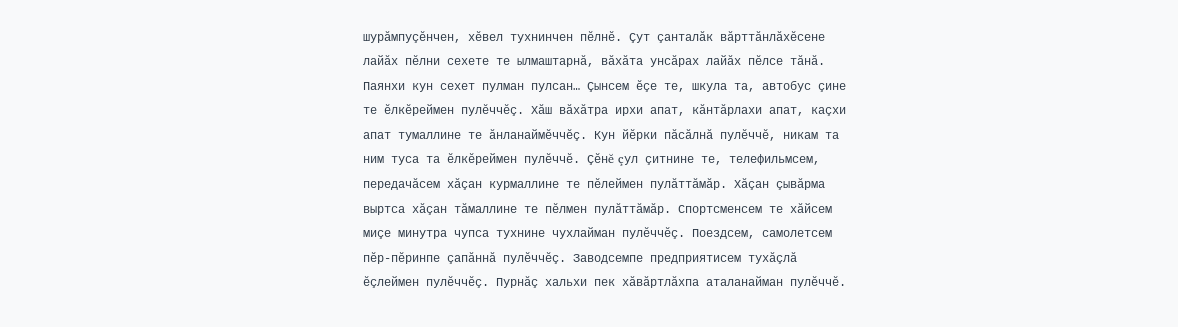шурăмпуçĕнчен, хĕвел тухнинчен пĕлнĕ. Çут çанталăк вăрттăнлăхĕсене лайăх пĕлни сехете те ылмаштарнă, вăхăта унсăрах лайăх пĕлсе тăнă.
Паянхи кун сехет пулман пулсан… Çынсем ĕçе те, шкула та, автобус çине те ĕлкĕреймен пулĕччĕç. Хăш вăхăтра ирхи апат, кăнтăрлахи апат, каçхи апат тумаллине те ăнланаймĕччĕç. Кун йĕрки пăсăлнă пулĕччĕ, никам та ним туса та ĕлкĕреймен пулĕччĕ. Çĕнĕ çул çитнине те, телефильмсем, передачăсем хăçан курмаллине те пĕлеймен пулăттăмăр. Хăçан çывăрма выртса хăçан тăмаллине те пĕлмен пулăттăмăр. Спортсменсем те хăйсем миçе минутра чупса тухнине чухлайман пулĕччĕç. Поездсем, самолетсем пĕр-пĕринпе çапăннă пулĕччĕç. Заводсемпе предприятисем тухăçлă ĕçлеймен пулĕччĕç. Пурнăç хальхи пек хăвăртлăхпа аталанайман пулĕччĕ.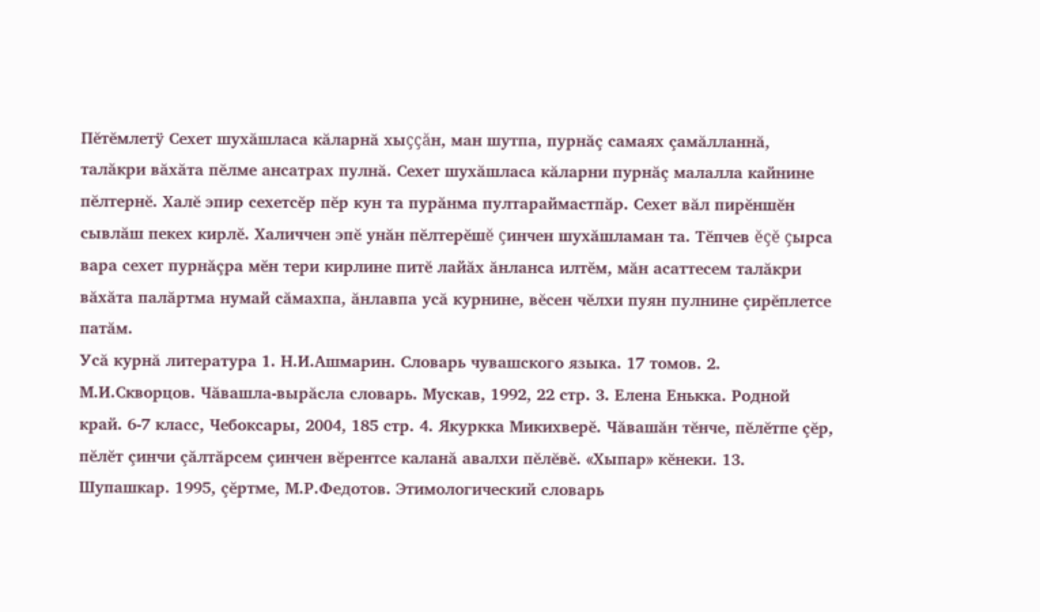Пĕтĕмлетÿ Сехет шухăшласа кăларнă хыççăн, ман шутпа, пурнăç самаях çамăлланнă, талăкри вăхăта пĕлме ансатрах пулнă. Сехет шухăшласа кăларни пурнăç малалла кайнине пĕлтернĕ. Халĕ эпир сехетсĕр пĕр кун та пурăнма пултараймастпăр. Сехет вăл пирĕншĕн сывлăш пекех кирлĕ. Халиччен эпĕ унăн пĕлтерĕшĕ çинчен шухăшламан та. Тĕпчев ĕçĕ çырса вара сехет пурнăçра мĕн тери кирлине питĕ лайăх ăнланса илтĕм, мăн асаттесем талăкри вăхăта палăртма нумай сăмахпа, ăнлавпа усă курнине, вĕсен чĕлхи пуян пулнине çирĕплетсе патăм.
Усă курнă литература 1. Н.И.Ашмарин. Словарь чувашского языка. 17 томов. 2. М.И.Скворцов. Чăвашла-вырăсла словарь. Мускав, 1992, 22 стр. 3. Елена Енькка. Родной край. 6-7 класс, Чебоксары, 2004, 185 стр. 4. Якуркка Микихверĕ. Чăвашăн тĕнче, пĕлĕтпе çĕр, пĕлĕт çинчи çăлтăрсем çинчен вĕрентсе каланă авалхи пĕлĕвĕ. «Хыпар» кĕнеки. 13. Шупашкар. 1995, çĕртме, М.Р.Федотов. Этимологический словарь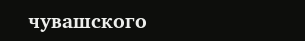чувашского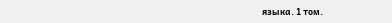языка. 1 том.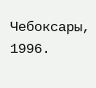Чебоксары, 1996.